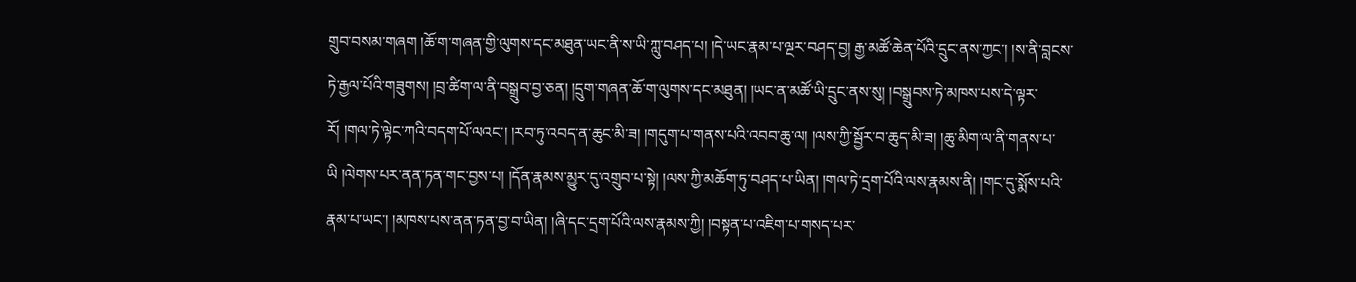གྲུབ་བསམ་གཞག །ཆོ་ག་གཞན་གྱི་ལུགས་དང་མཐུན་ཡང་ནི་ས་ཡི་ཀླུ་བཤད་པ། །དེ་ཡང་རྣམ་པ་ལྔར་བཤད་བྱ། རྒྱ་མཚོ་ཆེན་པོའི་དྲུང་ནས་ཀྱང་། །ས་ནི་བླངས་ཏེ་རྒྱལ་པོའི་གཟུགས། །བྲ་ཚིག་ལ་ནི་བསྒྲུབ་བྱ་ཅན། །དྲུག་གཞན་ཆོ་ག་ལུགས་དང་མཐུན། །ཡང་ན་མཚོ་ཡི་དྲུང་ནས་སུ། །བསྒྲུབས་ཏེ་མཁས་པས་དེ་ལྟར་རོ། །གལ་ཏེ་ལྟེང་ཀའི་བདག་པོ་ལའང་། །རབ་ཏུ་འབད་ན་ཆུང་མི་ཟ། །གདུག་པ་གནས་པའི་འབབ་ཆུ་ལ། །ལས་ཀྱི་སྦྱོར་བ་ཆུད་མི་ཟ། །ཆུ་མིག་ལ་ནི་གནས་པ་ཡི །ལེགས་པར་ནན་ཏན་གང་བྱས་པ། །དོན་རྣམས་མྱུར་དུ་འགྲུབ་པ་སྟེ། །ལས་ཀྱི་མཆོག་ཏུ་བཤད་པ་ཡིན། །གལ་ཏེ་དྲག་པོའི་ལས་རྣམས་ནི། །གང་དུ་སྨོས་པའི་རྣམ་པ་ཡང་། །མཁས་པས་ནན་ཏན་བྱ་བ་ཡིན། །ཞི་དང་དྲག་པོའི་ལས་རྣམས་ཀྱི། །བསྟན་པ་འཇིག་པ་གསད་པར་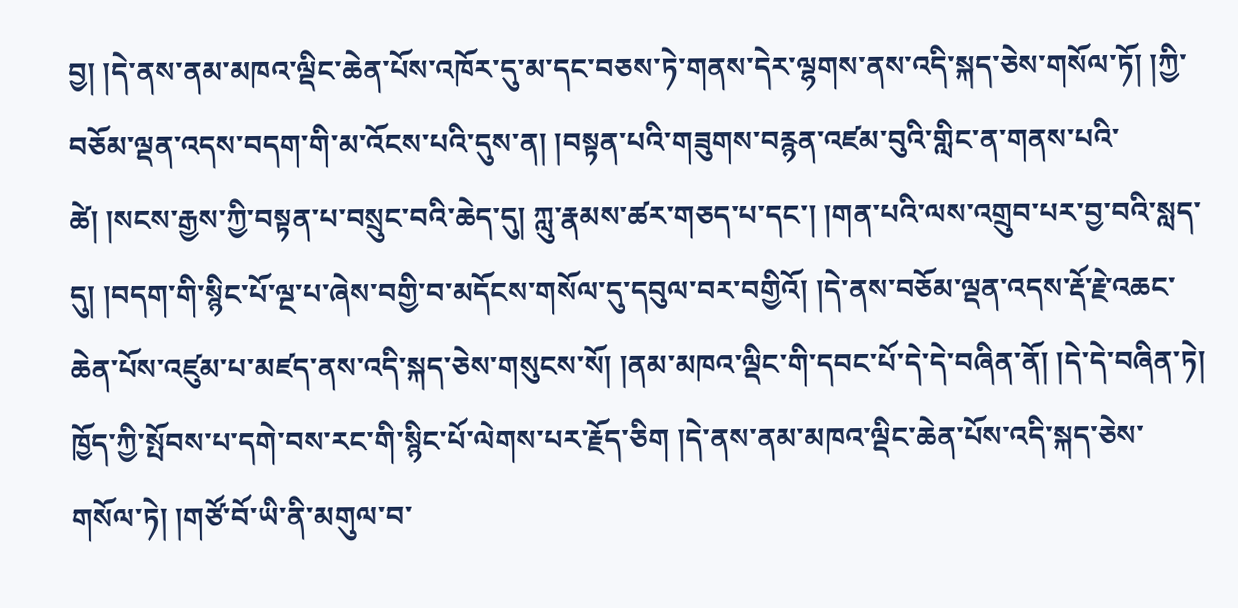བྱ། །དེ་ནས་ནམ་མཁའ་ལྡིང་ཆེན་པོས་འཁོར་དུ་མ་དང་བཅས་ཏེ་གནས་དེར་ལྷགས་ནས་འདི་སྐད་ཅེས་གསོལ་ཏོ། །ཀྱི་བཅོམ་ལྡན་འདས་བདག་གི་མ་འོངས་པའི་དུས་ན། །བསྟན་པའི་གཟུགས་བརྙན་འཛམ་བུའི་གླིང་ན་གནས་པའི་ཚེ། །སངས་རྒྱས་ཀྱི་བསྟན་པ་བསྲུང་བའི་ཆེད་དུ། ཀླུ་རྣམས་ཚར་གཅད་པ་དང་། །གན་པའི་ལས་འགྲུབ་པར་བྱ་བའི་སླད་དུ། །བདག་གི་སྙིང་པོ་ལྔ་པ་ཞེས་བགྱི་བ་མདོངས་གསོལ་དུ་དབུལ་བར་བགྱིའོ། །དེ་ནས་བཅོམ་ལྡན་འདས་རྡོ་རྗེ་འཆང་ཆེན་པོས་འཛུམ་པ་མཛད་ནས་འདི་སྐད་ཅེས་གསུངས་སོ། །ནམ་མཁའ་ལྡིང་གི་དབང་པོ་དེ་དེ་བཞིན་ནོ། །དེ་དེ་བཞིན་ཏེ། ཁྱོད་ཀྱི་སྤོབས་པ་དགེ་བས་རང་གི་སྙིང་པོ་ལེགས་པར་རྗོད་ཅིག །དེ་ནས་ནམ་མཁའ་ལྡིང་ཆེན་པོས་འདི་སྐད་ཅེས་གསོལ་ཏེ། །གཙོ་བོ་ཡི་ནི་མགུལ་བ་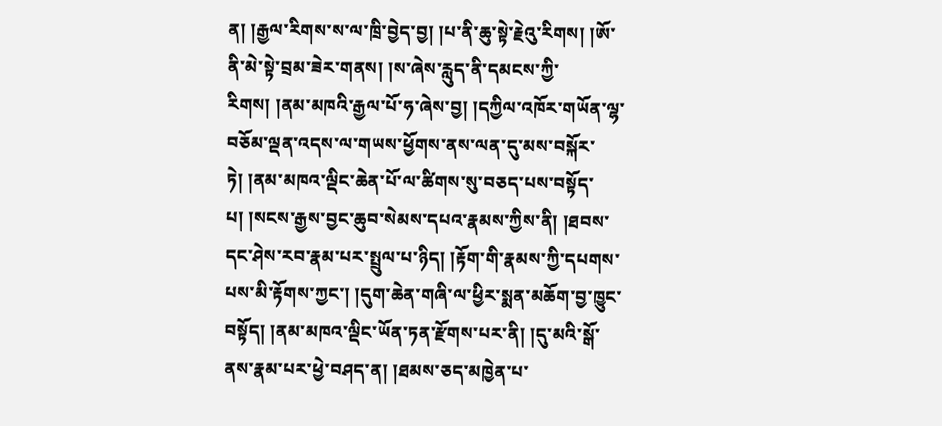ན། །རྒྱལ་རིགས་ས་ལ་ཁྲི་བྱེད་བྱ། །པ་ནི་ཆུ་སྟེ་རྗེའུ་རིགས། །ཨོ་ནི་མེ་སྟེ་བྲམ་ཟེར་གནས། །ས་ཞེས་རླུད་ནི་དམངས་ཀྱི་རིགས། །ནམ་མཁའི་རྒྱལ་པོ་ཧ་ཞེས་བྱ། །དཀྱིལ་འཁོར་གཡོན་ལྷ་བཅོམ་ལྡན་འདས་ལ་གཡས་ཕྱོགས་ནས་ལན་དུ་མས་བསྐོར་ཏེ། །ནམ་མཁའ་ལྡིང་ཆེན་པོ་ལ་ཚིགས་སུ་བཅད་པས་བསྟོད་པ། །སངས་རྒྱས་བྱང་ཆུབ་སེམས་དཔའ་རྣམས་ཀྱིས་ནི། །ཐབས་དང་ཤེས་རབ་རྣམ་པར་སྤྲུལ་པ་ཉིད། །རྟོག་གི་རྣམས་ཀྱི་དཔགས་པས་མི་རྟོགས་ཀྱང་། །དུག་ཆེན་གཞི་ལ་ཕྱིར་སྨན་མཆོག་བྱ་ཁྱུང་བསྟོད། །ནམ་མཁའ་ལྡིང་ཡོན་ཏན་རྫོགས་པར་ནི། །དུ་མའི་སྒོ་ནས་རྣམ་པར་ཕྱེ་བཤད་ན། །ཐམས་ཅད་མཁྱེན་པ་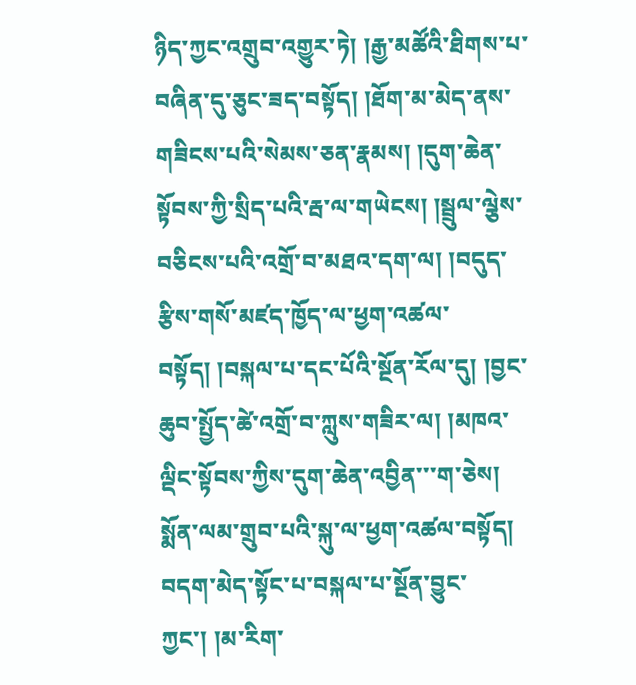ཉིད་ཀྱང་འགྲུབ་འགྱུར་ཏེ། །རྒྱ་མཚོའི་ཐིགས་པ་བཞིན་དུ་ཅུང་ཟད་བསྟོད། །ཐོག་མ་མེད་ནས་གཟིངས་པའི་སེམས་ཅན་རྣམས། །དུག་ཆེན་སྟོབས་ཀྱི་སྲིད་པའི་རྦ་ལ་གཡེངས། །སྦྲུལ་ལྕེས་བཅིངས་པའི་འགྲོ་བ་མཐའ་དག་ལ། །བདུད་རྩིས་གསོ་མཛད་ཁྱོད་ལ་ཕྱག་འཚལ་བསྟོད། །བསྐལ་པ་དང་པོའི་སྔོན་རོལ་དུ། །བྱང་ཆུབ་སྤྱོད་ཚེ་འགྲོ་བ་ཀླུས་གཟིར་ལ། །མཁའ་ལྡིང་སྟོབས་ཀྱིས་དུག་ཆེན་འབྱིན་་་ག་ཅེས། སྨོན་ལམ་གྲུབ་པའི་སྐུ་ལ་ཕྱག་འཚལ་བསྟོད། བདག་མེད་སྟོང་པ་བསྐལ་པ་སྔོན་བྱུང་ཀྱང་། །མ་རིག་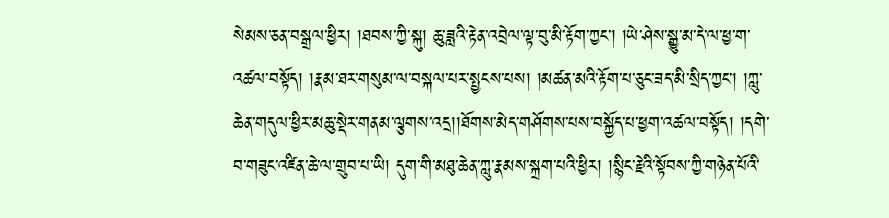སེམས་ཅན་བསྒྲལ་ཕྱིར། །ཐབས་ཀྱི་སྐུ། ཆུ་ཟླའི་རྟེན་འབྲེལ་ལྟ་བུ་མི་རྟོག་ཀྱང་། །ཡེ་ཤེས་སྒྱུ་མ་དེ་ལ་ཕྱ་ག་འཚལ་བསྟོད། །རྣམ་ཐར་གསུམ་ལ་བསྐལ་པར་སྤྱངས་པས། །མཚན་མའི་རྟོག་པ་ཅུང་ཟད་མི་སྲིད་ཀྱང་། །ཀླུ་ཆེན་གདུལ་ཕྱིར་མཆུ་སྡེར་གནམ་ལྕགས་འདྲ།།ཐོགས་མེད་གཤོགས་པས་བསྐྱོད་པ་ཕྱག་འཚལ་བསྟོད། །དགེ་བ་གཟུང་འཛིན་ཆེ་ལ་གྲུབ་པ་ཡི། དུག་གི་མཐུ་ཆེན་ཀླུ་རྣམས་སྐྲག་པའི་ཕྱིར། །སྙིང་རྗེའི་སྟོབས་ཀྱི་གཉེན་པོའི་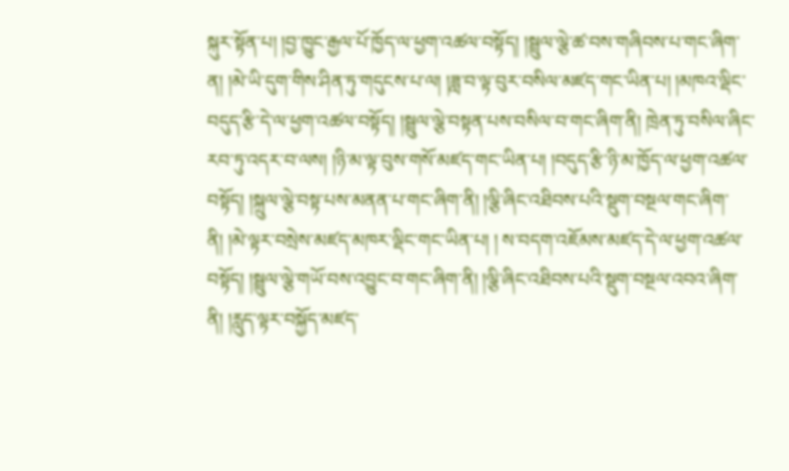སྐུར་སྟོན་པ། །བྱ་ཁྱུང་རྒྱལ་པོ་ཁྱོད་ལ་ཕྱག་འཚལ་བསྟོད། །སྦྲུལ་ལྕེ་ཚ་བས་གཞིབས་པ་གང་ཞིག་ན། །མེ་ཡི་དུག་གིས་ཤིན་ཏུ་གདུངས་པ་ལ། །ཟླ་བ་ལྟ་བུར་བསིལ་མཛད་གང་ཡིན་པ། །མཁའ་ལྡིང་བདུད་རྩི་དེ་ལ་ཕྱག་འཚལ་བསྟོད། །སྦྲུལ་ལྕེ་བསྟན་པས་བསིལ་བ་གང་ཞིག་ནི། ཁྲེན་ཏུ་བསིལ་ཞིང་རབ་ཏུ་འདར་བ་ལས། །ཉི་མ་ལྟ་བུས་གསོ་མཛད་གང་ཡིན་པ། །བདུད་རྩི་ཉི་མ་ཁྱོད་ལ་ཕྱག་འཚལ་བསྟོད། །སྐྲུལ་ལྕེ་བསྟ་པས་མནན་པ་གང་ཞིག་ནི། །ལྕི་ཞིང་འཐིབས་པའི་སྡུག་བསྔལ་གང་ཞིག་ནི། །མེ་ལྟར་བསྲེས་མཛད་མཁར་ལྡིང་གང་ཡིན་པ། ། ས་བདག་འཇོམས་མཛད་དེ་ལ་ཕྱག་འཚལ་བསྟོད། །སྦྲུལ་ལྕེ་གཡོ་བས་འབྱུང་བ་གང་ཞིག་ནི། །ལྕི་ཞིང་འཐིབས་པའི་སྡུག་བསྔལ་འབའ་ཞིག་ནི། །རླུད་ལྟར་བསྐྱོད་མཛད་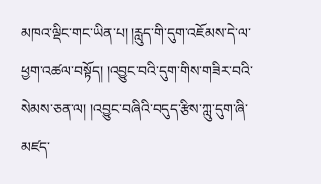མཁའ་ལྡིང་གང་ཡིན་པ། །རླུད་གི་དུག་འཇོམས་དེ་ལ་ཕྱག་འཚལ་བསྟོད། །འབྱུང་བའི་དུག་གིས་གཟིར་བའི་སེམས་ཅན་ལ། །འབྱུང་བཞིའི་བདུད་རྩིས་ཀླུ་དུག་ཞི་མཛད་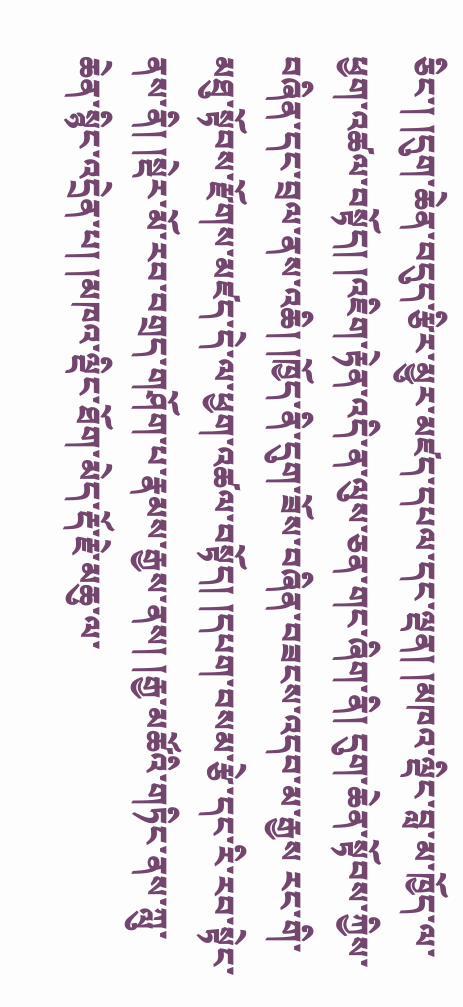ཅིང་། །དུག་ཆེན་བདུད་རྩིར་མྱུར་མཛད་དཔལ་དང་ལྡན། །མཁའ་ལྡིང་བླ་མ་ཁྱོད་ལ་ཕྱག་འཚལ་བསྟོད། །འཇིག་རྟེན་འདི་ན་ལུས་ཅན་གང་ཞིག་ནི། དུག་ཆེན་སྟོབས་ཀྱིས་བཞིན་དང་བྲལ་ནས་འཆི། །ཁྱོད་ནི་དུག་ཟོས་བཞིན་བཟངས་འདབ་མ་རྒྱས རང་གི་མཐུ་སྟོབས་རྫོགས་མཛད་དེ་ལ་ཕྱག་འཚལ་བསྟོད། །དཔག་བསམ་རྩེ་དང་རི་རབ་སྟེང་ནས་ནི། །སྡེར་མོ་རབ་བགྲད་གཤོག་པ་རྣམས་རྒྱས་ནས། །རྒྱ་མཚོའི་གཏིང་ནས་ཀླུ་ཆེན་སྙིང་འདྲེན་པ། །མཁའ་ལྡིང་ཐོག་མེད་རྡོ་རྗེ་མཆུ་ལ་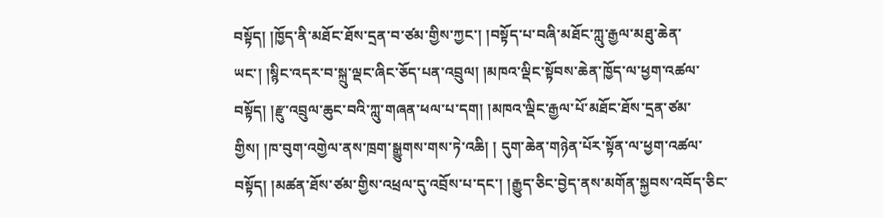བསྟོད། །ཁྱོད་ནི་མཐོང་ཐོས་དྲན་བ་ཙམ་གྱིས་ཀྱང་། །བསྟོད་པ་བཞི་མཐོང་ཀླུ་རྒྱལ་མཐུ་ཆེན་ཡང་། །སྙིང་འདར་བ་སྐྲུ་ལྡང་ཞིང་ཅོད་པན་འབྲུལ། །མཁའ་ལྡིང་སྟོབས་ཆེན་ཁྱོད་ལ་ཕྱག་འཚལ་བསྟོད། །རྫུ་འབྲུལ་ཆུང་བའི་ཀླུ་གཞན་ཕལ་པ་དག། །མཁའ་ལྡིང་རྒྱལ་པོ་མཐོང་ཐོས་དྲན་ཙམ་གྱིས། །ཁ་བུག་འགྱེལ་ནས་ཁྲག་སྒྱུགས་གས་ཏེ་འཆི། ། དུག་ཆེན་གཉེན་པོར་སྟོན་ལ་ཕྱག་འཚལ་བསྟོད། །མཚན་ཐོས་ཙམ་གྱིས་འཕྲལ་དུ་འབྲོས་པ་དང་། །རྒྱུད་ཅིང་བྱེད་ནས་མགོན་སྐྱབས་འབོད་ཅིང་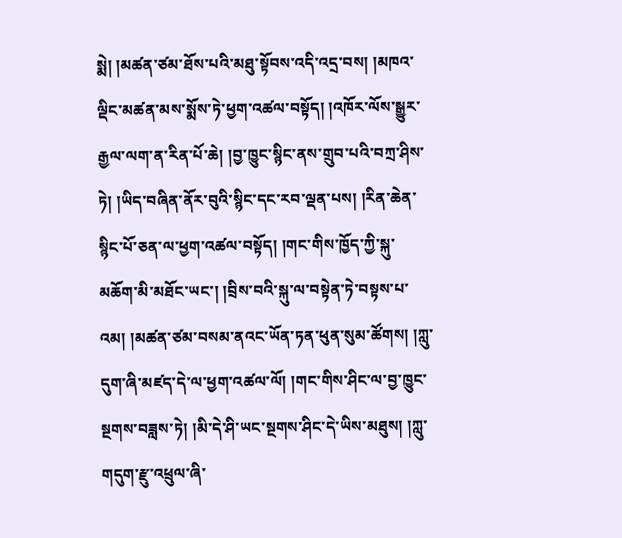སྨེ། །མཚན་ཙམ་ཐོས་པའི་མཐུ་སྟོབས་འདི་འདྲ་བས། །མཁའ་ལྡིང་མཚན་མས་སྨོས་ཏེ་ཕྱག་འཚལ་བསྟོད། །འཁོར་ལོས་སྒྱུར་རྒྱལ་ལག་ན་རིན་པོ་ཆེ། །བྱ་ཁྱུང་སྙིང་ནས་གྲུབ་པའི་བཀྲ་ཤིས་ཏེ། །ཡིད་བཞིན་ནོར་བུའི་སྙིང་དང་རབ་ལྡན་པས། །རིན་ཆེན་སྙིང་པོ་ཅན་ལ་ཕྱག་འཚལ་བསྟོད། །གང་གིས་ཁྱོད་ཀྱི་སྐུ་མཆོག་མི་མཐོང་ཡང་། །བྲིས་བའི་སྐུ་ལ་བསྟེན་ཏེ་བསྟས་པ་འམ། །མཚན་ཙམ་བསམ་ནའང་ཡོན་ཏན་ཕུན་སུམ་ཚོགས། །ཀླུ་དུག་ཞི་མཛད་དེ་ལ་ཕྱག་འཚལ་ལོ། །གང་གིས་ཤིང་ལ་བྱ་ཁྱུང་སྔགས་བཟླས་ཏེ། །མི་དེ་ཤི་ཡང་སྔགས་ཤིང་དེ་ཡིས་མཐུས། །ཀླུ་གདུག་རྫུ་འཕྲུལ་ཞི་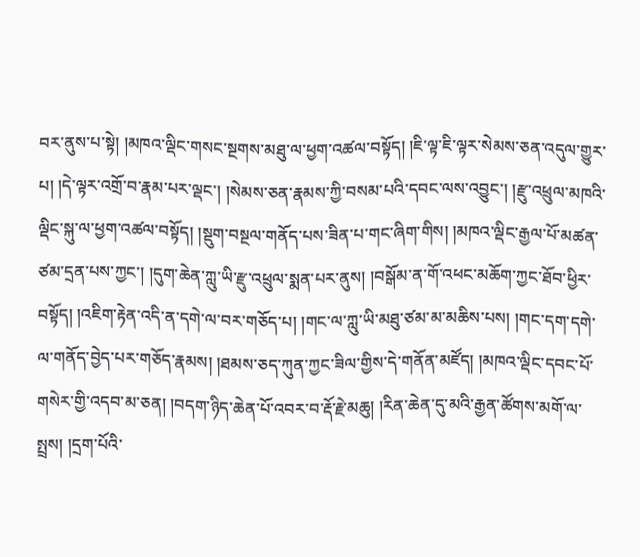བར་ནུས་པ་སྟེ། །མཁའ་ལྡིང་གསང་སྔགས་མཐུ་ལ་ཕྱག་འཚལ་བསྟོད། །ཇི་ལྟ་ཇི་ལྟར་སེམས་ཅན་འདུལ་གྱུར་པ། །དེ་ལྟར་འགྲོ་བ་རྣམ་པར་ལྡང་། །སེམས་ཅན་རྣམས་ཀྱི་བསམ་པའི་དབང་ལས་འབྱུང་། །རྫུ་འཕྲུལ་མཁའི་ལྡིང་སྐུ་ལ་ཕྱག་འཚལ་བསྟོད། །སྡུག་བསྔལ་གནོད་པས་ཟིན་པ་གང་ཞིག་གིས། །མཁའ་ལྡིང་རྒྱལ་པོ་མཚན་ཙམ་དྲན་པས་ཀྱང་། །དུག་ཆེན་ཀླུ་ཡི་རྫུ་འཕྲུལ་སྨན་པར་ནུས། །བསྒོམ་ན་གོ་འཕང་མཆོག་ཀྱང་ཐོབ་ཕྱིར་བསྟོད། །འཇིག་རྟེན་འདི་ན་དགེ་ལ་བར་གཅོད་པ། །གང་ལ་ཀླུ་ཡི་མཐུ་ཙམ་མ་མཆིས་པས། །གང་དག་དགེ་ལ་གནོད་བྱེད་པར་གཅོད་རྣམས། །ཐམས་ཅད་ཀུན་ཀྱང་ཟིལ་གྱིས་དེ་གནོན་མཛོད། །མཁའ་ལྡིང་དབང་པོ་གསེར་གྱི་འདབ་མ་ཅན། །བདག་ཉིད་ཆེན་པོ་འབར་བ་རྡོ་རྗེ་མཆུ། །རིན་ཆེན་དུ་མའི་རྒྱན་ཚོགས་མགོ་ལ་སྤྲས། །དྲག་པོའི་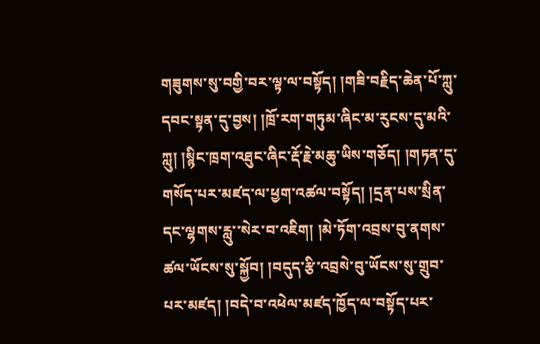གཟུགས་སུ་བགྱི་བར་ལྟ་ལ་བསྟོད། །གཟི་བརྗིད་ཆེན་པོ་ཀླུ་དབང་སྟན་དུ་བྱས། །ཁྲོ་རག་གཏུམ་ཞིང་མ་རུངས་དུ་མའི་ཀླུ། །སྙིང་ཁྲག་འཐུང་ཞིང་རྡོ་རྗེ་མཆུ་ཡིས་གཅོད། །གཏན་དུ་གསོད་པར་མཛད་ལ་ཕྱག་འཚལ་བསྟོད། །དྲན་པས་སྲིན་དང་ལྷགས་རླུ་་སེར་བ་འཇིག། །མེ་ཏོག་འབྲས་བུ་ནགས་ཚལ་ཡོངས་སུ་སྐྱོབ། །བདུད་རྩི་འབྲསེ་བུ་ཡོངས་སུ་གྲུབ་པར་མཛད། །བདེ་བ་འཕེལ་མཛད་ཁྱོད་ལ་བསྟོད་པར་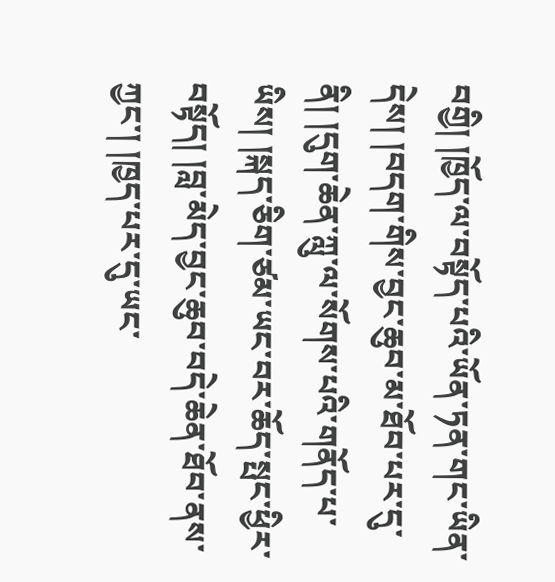བགྱི། །ཁྱོད་ལ་བསྟོད་པའི་ཡོན་ཏན་གང་ཡིན་དེས། །བདག་གིས་བྱང་ཆུབ་མ་ཐོབ་པར་དུ་ནི། །དུག་ཆེན་ཀླུ་ལ་སོགས་པའི་གནོད་པ་ཡིས། །སྐད་ཅིག་ཙམ་ཡང་བར་ཆོད་སྤང་ཕྱིར་བསྟོད། །བླ་མེད་བྱང་ཆུབ་བདེ་ཆེན་ཐོབ་ནས་ཀྱང་། །ཁྱད་པར་དུ་ཡང་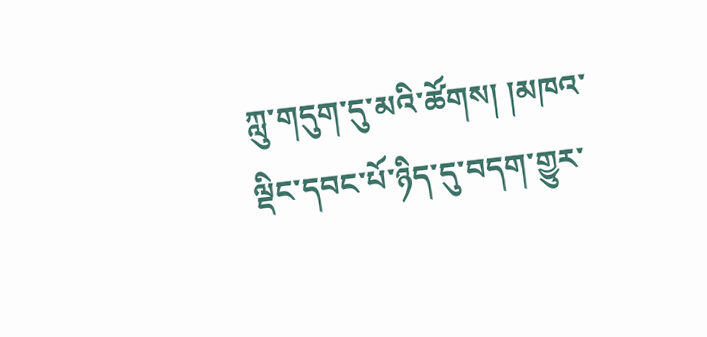ཀླུ་གདུག་དུ་མའི་ཚོགས། །མཁའ་ལྡིང་དབང་པོ་ཉིད་དུ་བདག་གྱུར་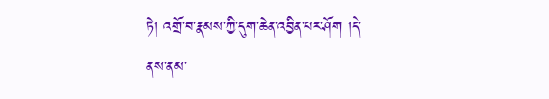ཏེ། འགྲོ་བ་རྣམས་ཀྱི་དུག་ཆེན་འབྱིན་པར་ཤོག །དེ་ནས་ནམ་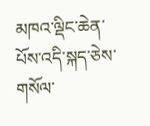མཁའ་ལྡིང་ཆེན་པོས་འདི་སྐད་ཅེས་གསོལ་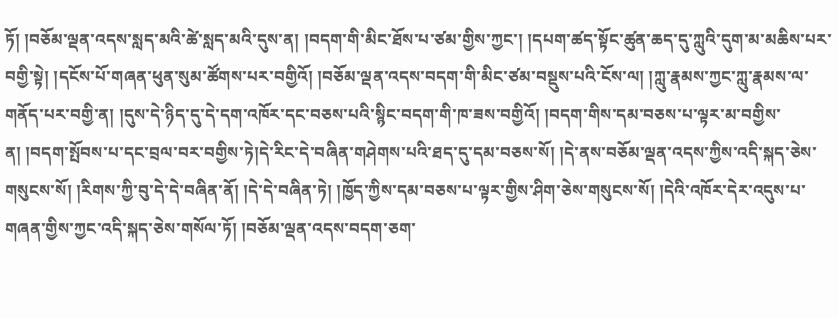ཏོ། །བཅོམ་ལྡན་འདས་སླད་མའི་ཚེ་སླད་མའི་དུས་ན། །བདག་གི་མིང་ཐོས་པ་ཙམ་གྱིས་ཀྱང་། །དཔག་ཚད་སྟོང་ཚུན་ཆད་དུ་ཀླུའི་དུག་མ་མཆིས་པར་བགྱི་སྟེ། །དངོས་པོ་གཞན་ཕུན་སུམ་ཚོགས་པར་བགྱིའོ། །བཅོམ་ལྡན་འདས་བདག་གི་མིང་ཙམ་བསྡུས་པའི་ངོས་ལ། །ཀླུ་རྣམས་ཀྱང་ཀླུ་རྣམས་ལ་གནོད་པར་བགྱི་ན། །དུས་དེ་ཉིད་དུ་དེ་དག་འཁོར་དང་བཅས་པའི་སྙིང་བདག་གི་ཁ་ཟས་བགྱིའོ། །བདག་གིས་དམ་བཅས་པ་ལྟར་མ་བགྱིས་ན། །བདག་སྤོབས་པ་དང་བྲལ་བར་བགྱིས་ཏེ།དེ་རིང་དེ་བཞིན་གཤེགས་པའི་ཐད་དུ་དམ་བཅས་སོ། །དེ་ནས་བཅོམ་ལྡན་འདས་ཀྱིས་འདི་སྐད་ཅེས་གསུངས་སོ། །རིགས་ཀྱི་བུ་དེ་དེ་བཞིན་ནོ། །དེ་དེ་བཞིན་ཏེ། །ཁྱོད་ཀྱིས་དམ་བཅས་པ་ལྟར་གྱིས་ཤིག་ཅེས་གསུངས་སོ། །དེའི་འཁོར་དེར་འདུས་པ་གཞན་གྱིས་ཀྱང་འདི་སྐད་ཅེས་གསོལ་ཏོ། །བཅོམ་ལྡན་འདས་བདག་ཅག་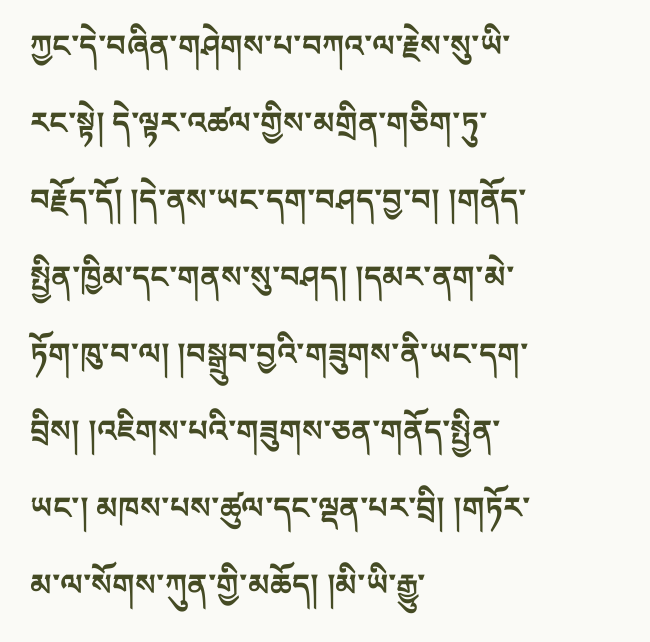ཀྱང་དེ་བཞིན་གཤེགས་པ་བཀའ་ལ་རྗེས་སུ་ཡི་རང་སྟེ། དེ་ལྟར་འཚལ་གྱིས་མགྲིན་གཅིག་ཏུ་བརྗོད་དོ། །དེ་ནས་ཡང་དག་བཤད་བྱ་བ། །གནོད་སྤྱིན་ཁྱིམ་དང་གནས་སུ་བཤད། །དམར་ནག་མེ་ཏོག་ཁུ་བ་ལ། །བསྒྲུབ་བྱའི་གཟུགས་ནི་ཡང་དག་བྲིས། །འཇིགས་པའི་གཟུགས་ཅན་གནོད་སྤྱིན་ཡང་། མཁས་པས་ཚུལ་དང་ལྡན་པར་བྲི། །གཏོར་མ་ལ་སོགས་ཀུན་གྱི་མཆོད། །མི་ཡི་རྒྱུ་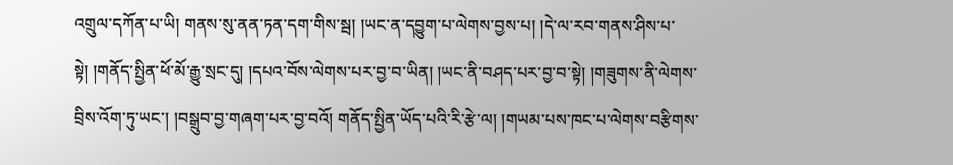འགྲུལ་དཀོན་པ་ཡི། གནས་སུ་ནན་ཏན་དག་གིས་སྦ། །ཡང་ན་དབྱུག་པ་ལེགས་བྱས་པ། །དེ་ལ་རབ་གནས་ཤིས་པ་སྟེ། །གནོད་སྤྱིན་ཕོ་མོ་རྒྱུ་སྲང་དུ། །དཔའ་བོས་ལེགས་པར་བྱ་བ་ཡིན། །ཡང་ནི་བཤད་པར་བྱ་བ་སྟེ། །གཟུགས་ནི་ལེགས་བྲིས་འོག་ཏུ་ཡང་། །བསྒྲུབ་བྱ་གཞག་པར་བྱ་བའོ། གནོད་སྤྱིན་ཡོད་པའི་རི་རྩེ་ལ། །གཡམ་པས་ཁང་པ་ལེགས་བརྩིགས་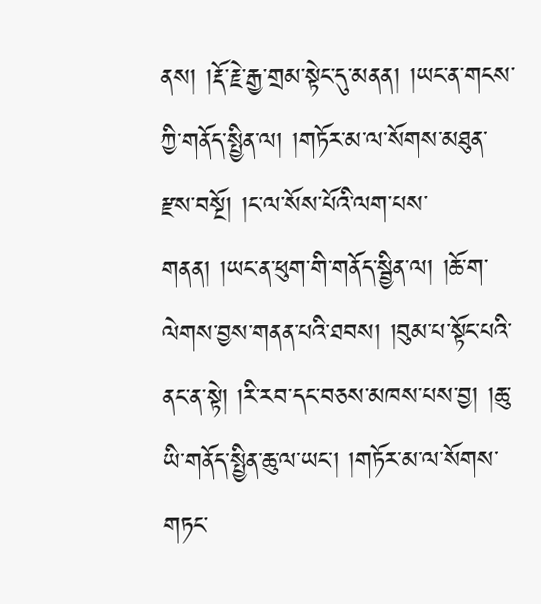ནས། །རྡོ་རྗེ་རྒྱ་གྲམ་སྟེང་དུ་མནན། །ཡང་ན་གངས་ཀྱི་གནོད་སྤྱིན་ལ། །གཏོར་མ་ལ་སོགས་མཐུན་རྫས་བསྔོ། །ང་ལ་སོས་པོའི་ལག་པས་གནན། །ཡང་ན་ཕུག་གི་གནོད་སྦྱིན་ལ། །ཆོ་ག་ལེགས་བྱས་གནན་པའི་ཐབས། །བུམ་པ་སྟོང་པའི་ནང་ན་སྟེ། །རི་རབ་དང་བཅས་མཁས་པས་བྱ། །ཆུ་ཡི་གནོད་སྤྱིན་ཆུ་ལ་ཡང་། །གཏོར་མ་ལ་སོགས་གཏང་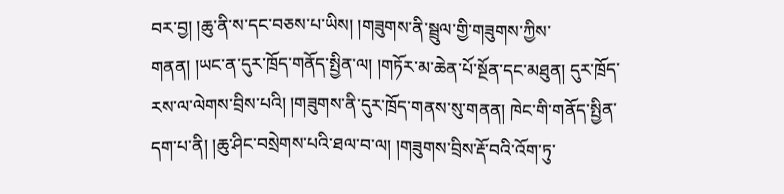བར་བྱ། །ཆུ་ནི་ས་དང་བཅས་པ་ཡིས། །གཟུགས་ནི་སྦྲུལ་གྱི་གཟུགས་ཀྱིས་གནན། །ཡང་ན་དུར་ཁྲོད་གནོད་སྤྱིན་ལ། །གཏོར་མ་ཆེན་པོ་སྔོན་དང་མཐུན། དུར་ཁྲོད་རས་ལ་ལེགས་བྲིས་པའི། །གཟུགས་ནི་དུར་ཁྲོད་གནས་སུ་གནན། ཁེང་གི་གནོད་སྤྱིན་དག་པ་ནི། །ཆུ་ཤིང་བསྲེགས་པའི་ཐལ་བ་ལ། །གཟུགས་བྲིས་རྡོ་བའི་འོག་ཏུ་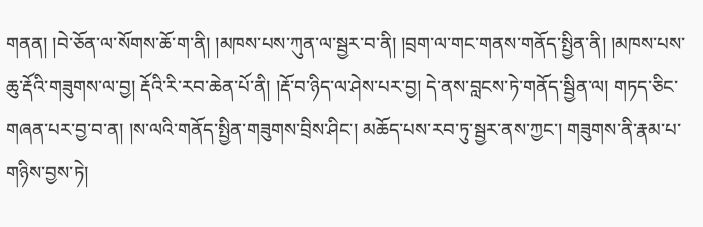གནན། །བེ་ཅོན་ལ་སོགས་ཆོ་ག་ནི། །མཁས་པས་ཀུན་ལ་སྦྱར་བ་ནི། །བྲག་ལ་གང་གནས་གནོད་སྤྱིན་ནི། །མཁས་པས་ཆུ་རྡོའི་གཟུགས་ལ་བྱ། རྡོའི་རི་རབ་ཆེན་པོ་ནི། །རྡོ་བ་ཉིད་ལ་ཤེས་པར་བྱ། དེ་ནས་བླངས་ཏེ་གནོད་སྦྱིན་ལ། གཏད་ཅིང་གཞན་པར་བྱ་བ་ན། །ས་ལའི་གནོད་སྤྱིན་གཟུགས་བྲིས་ཤིང་། མཆོད་པས་རབ་ཏུ་སྦྱར་ནས་ཀྱང་། གཟུགས་ནི་རྣམ་པ་གཉིས་བྱས་ཏེ།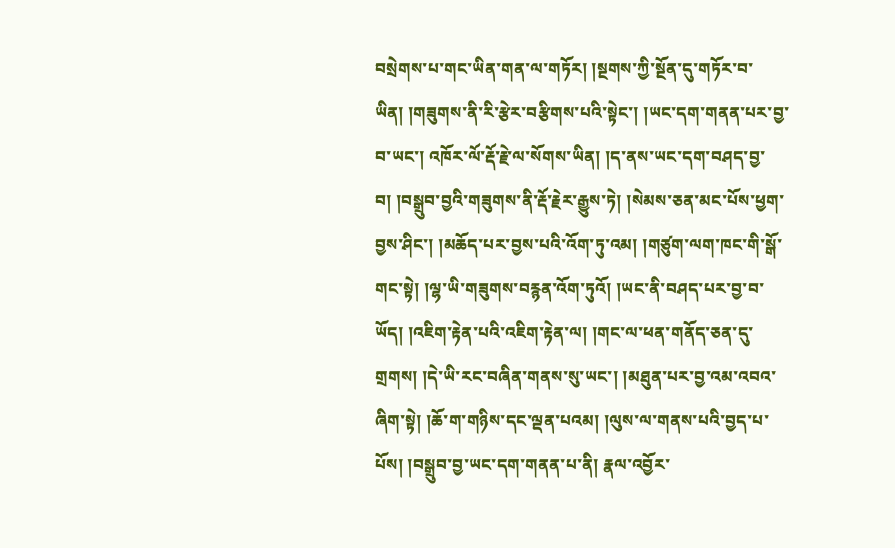བསྲེགས་པ་གང་ཡིན་གན་ལ་གཏོར། །སྔགས་ཀྱི་སྔོན་དུ་གཏོར་བ་ཡིན། །གཟུགས་ནི་རི་རྩེར་བརྩིགས་པའི་སྟེང་། །ཡང་དག་གནན་པར་བྱ་བ་ཡང་། འཁོར་ལོ་རྡོ་རྗེ་ལ་སོགས་ཡིན། །ད་ནས་ཡང་དག་བཤད་བྱ་བ། །བསྒྲུབ་བྱའི་གཟུགས་ནི་རྡོ་རྗེར་རྒྱུས་ཏེ། །སེམས་ཅན་མང་པོས་ཕྱག་བྱས་ཤིང་། །མཆོད་པར་བྱས་པའི་འོག་ཏུ་འམ། །གཙུག་ལག་ཁང་གི་སྒོ་གང་སྟེ། །ལྷ་ཡི་གཟུགས་བརྙན་འོག་ཏུའོ། །ཡང་ནི་བཤད་པར་བྱ་བ་ཡོད། །འཇིག་རྟེན་པའི་འཇིག་རྟེན་ལ། །གང་ལ་ཕན་གནོད་ཅན་དུ་གྲགས། །དེ་ཡི་རང་བཞིན་གནས་སུ་ཡང་། །མཐུན་པར་བྱ་འམ་འབའ་ཞིག་སྟེ། །ཆོ་ག་གཉིས་དང་ལྡན་པའམ། །ལུས་ལ་གནས་པའི་བྱད་པ་པོས། །བསྒྲུབ་བྱ་ཡང་དག་གནན་པ་ནི། རྣལ་འབྱོར་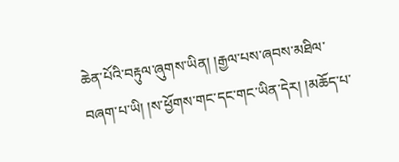ཆེན་པོའི་བརྟུལ་ཞུགས་ཡིན། །རྒྱལ་པས་ཞབས་མཐིལ་བཞག་པ་ཡི། །ས་ཕྱོགས་གང་དང་གང་ཡིན་དེར། །མཆོད་པ་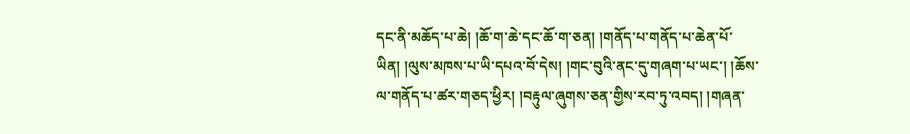དང་ནི་མཆོད་པ་ཆེ། །ཆོ་ག་ཆེ་དང་ཆོ་ག་ཅན། །གནོད་པ་གནོད་པ་ཆེན་པོ་ཡིན། །ལུས་མཁས་པ་ཡི་དཔའ་བོ་དེས། །གང་བུའི་ནང་དུ་གཞག་པ་ཡང་། །ཆོས་ལ་གནོད་པ་ཚར་གཅད་ཕྱིར། །བརྟུལ་ཞུགས་ཅན་གྱིས་རབ་ཏུ་འབད། །གཞན་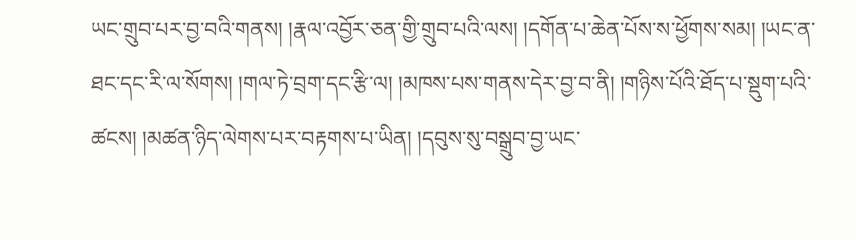ཡང་གྲུབ་པར་བྱ་བའི་གནས། །རྣལ་འབྱོར་ཅན་གྱི་གྲུབ་པའི་ལས། །དགོན་པ་ཆེན་པོས་ས་ཕྱོགས་སམ། །ཡང་ན་ཐང་དང་རི་ལ་སོགས། །གལ་ཏེ་བྲག་དང་རྩི་ལ། །མཁས་པས་གནས་དེར་བྱ་བ་ནི། །གཉིས་པོའི་ཐོད་པ་སྡུག་པའི་ཚངས། །མཚན་ཉིད་ལེགས་པར་བརྟགས་པ་ཡིན། །དབུས་སུ་བསྒྲུབ་བྱ་ཡང་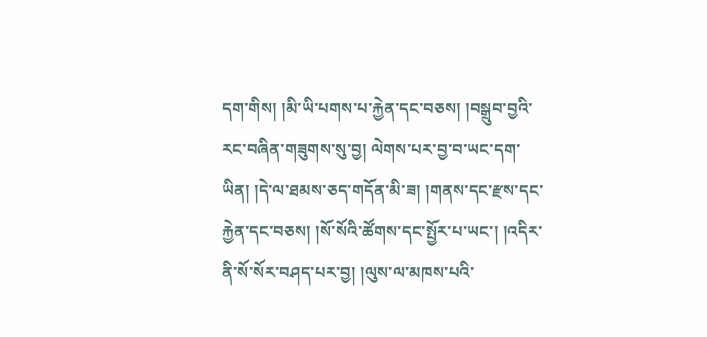དག་གིས། །མི་ཡི་པགས་པ་རྐྱེན་དང་བཅས། །བསྒྲུབ་བྱའི་རང་བཞིན་གཟུགས་སུ་བྱ། ལེགས་པར་བྱ་བ་ཡང་དག་ཡིན། །དེ་ལ་ཐམས་ཅད་གདོན་མི་ཟ། །གནས་དང་རྫས་དང་རྐྱེན་དང་བཅས། །སོ་སོའི་ཚོགས་དང་སྤྱོར་པ་ཡང་། །འདིར་ནི་སོ་སོར་བཤད་པར་བྱ། །ལུས་ལ་མཁས་པའི་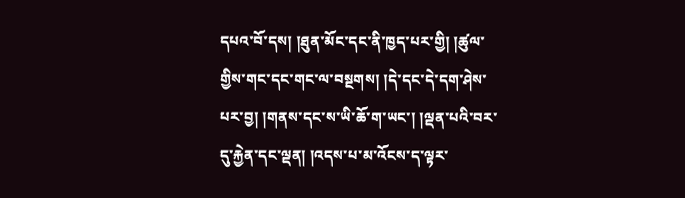དཔའ་བོ་དས། །ཐུན་མོང་དང་ནི་ཁྱད་པར་གྱི། །ཚུལ་གྱིས་གང་དང་གང་ལ་བསྔགས། །དེ་དང་དེ་དག་ཤེས་པར་བྱ། །གནས་དང་ས་ཡི་ཆོ་ག་ཡང་། །ལྡན་པའི་བར་དུ་རྐྱེན་དང་ལྡན། །འདས་པ་མ་འོངས་ད་ལྟར་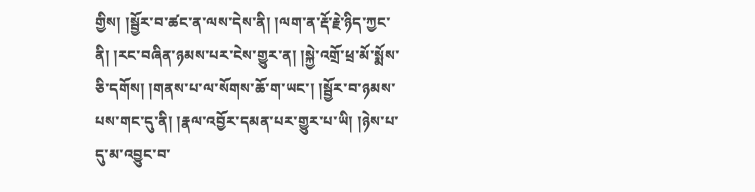གྱིས། །སྦྱོར་བ་ཚང་ན་ལས་དེས་ནི། །ལག་ན་རྡོ་རྗེ་ཉིད་ཀྱང་ནི། །རང་བཞིན་ཉམས་པར་ངེས་གྱུར་ན། །སྐྱེ་འགྲོ་ཕྲ་མོ་སྨོས་ཅི་དགོས། །གནས་པ་ལ་སོགས་ཆོ་ག་ཡང་། །སྦྱོར་བ་ཉམས་པས་གང་དུ་ནི། །རྣལ་འབྱོར་དམན་པར་གྱུར་པ་ཡི། །ཉེས་པ་དུ་མ་འབྱུང་བ་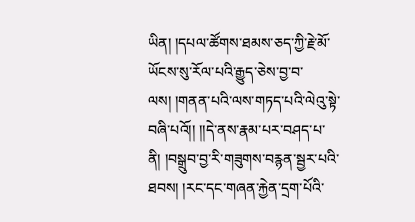ཡིན། །དཔལ་ཚོགས་ཐམས་ཅད་ཀྱི་རྗེ་མོ་ཡོངས་སུ་རོལ་པའི་རྒྱུད་ཅེས་བྱ་བ་ལས། །གནན་པའི་ལས་གཏད་པའི་ལེའུ་སྟེ་བཞི་པའོ།། །།དེ་ནས་རྣམ་པར་བཤད་པ་ནི། །བསྒྲུབ་བྱ་རི་གཟུགས་བརྙན་སྦྱར་པའི་ཐབས། །རང་དང་གཞན་རྐྱེན་དྲག་པོའི་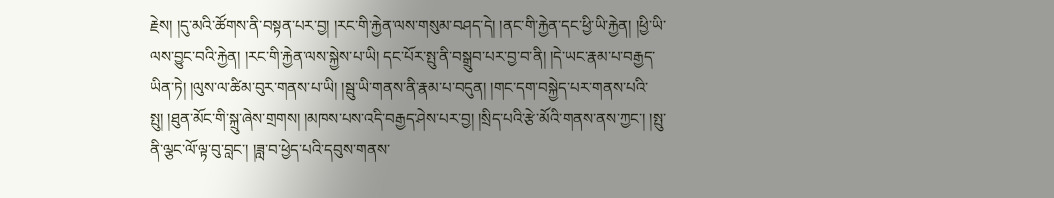རྗེས། །དུ་མའི་ཚོགས་ནི་བསྟན་པར་བྱ། །རང་གི་རྐྱེན་ལས་གསུམ་བཤད་དེ། །ནང་གི་རྐྱེན་དང་ཕྱི་ཡི་རྐྱེན། །ཕྱི་ཡི་ལས་བྱུང་བའི་རྐྱེན། །རང་གི་རྐྱེན་ལས་སྐྱེས་པ་ཡི། དང་པོར་སྤུ་ནི་བསྒྲུབ་པར་བྱ་བ་ནི། །དེ་ཡང་རྣམ་པ་བརྒྱད་ཡིན་ཏེ། །ལུས་ལ་ཚིམ་བུར་གནས་པ་ཡི། །སྦུ་ཡི་གནས་ནི་རྣམ་པ་བདུན། །གང་དག་བསྐྱེད་པར་གནས་པའི་སྤུ། །ཐུན་མོང་གི་སྐྲུ་ཞེས་གྲགས། །མཁས་པས་འདི་བརྒྱད་ཤེས་པར་བྱ། །སྲིད་པའི་རྩེ་མོའི་གནས་ནས་ཀྱང་། །སྤུ་ནི་ལྕང་ལོ་ལྟ་བུ་བླང་། །ཟླ་བ་ཕྱེད་པའི་དབུས་གནས་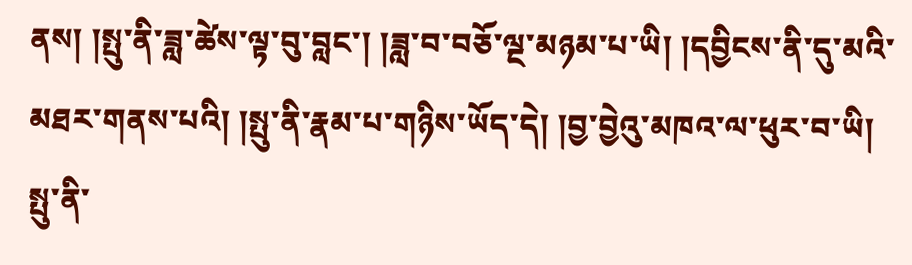ནས། །སྤུ་ནི་ཟླ་ཚེས་ལྟ་བུ་བླང་། །ཟླ་བ་བཅོ་ལྔ་མཉམ་པ་ཡི། །དབྱིངས་ནི་དུ་མའི་མཐར་གནས་པའི། །སྤུ་ནི་རྣམ་པ་གཉིས་ཡོད་དེ། །བྱ་བྱེའུ་མཁའ་ལ་ཕུར་བ་ཡི། སྤུ་ནི་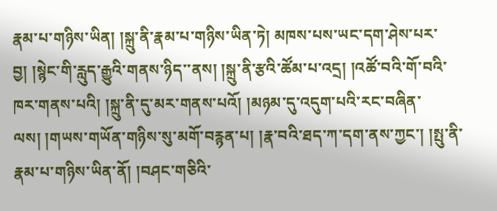རྣམ་པ་གཉིས་ཡིན། །སྐྲུ་ནི་རྣམ་པ་གཉིས་ཡིན་ཏེ། མཁས་པས་ཡང་དག་ཤེས་པར་བྱ། །སྙེང་གི་རླུད་རྒྱུའི་གནས་ཉིད་་ནས། །སྐྲུ་ནི་རྩའི་ཚོམ་པ་འདྲ། །འཚོ་བའི་གོ་བའི་ཁར་གནས་པའི། །སྐྲུ་ནི་དུ་མར་གནས་པའོ། །མཉམ་དུ་འདུག་པའི་རང་བཞིན་ལས། །གཡས་གཡོན་གཉིས་སུ་མགོ་བརྙན་པ། །རྣ་བའི་ཐད་ཀ་དག་ནས་ཀྱང་། །སྤུ་ནི་རྣམ་པ་གཉིས་ཡིན་ནོ། །བཤང་གཅིའི་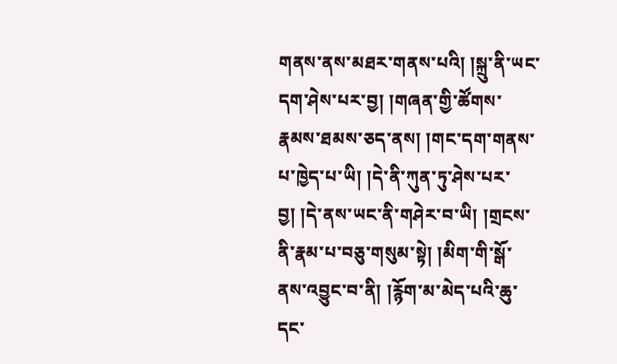གནས་ནས་མཐར་གནས་པའི། །སྐྲུ་ནི་ཡང་དག་ཤེས་པར་བྱ། །གཞན་གྱི་ཚོགས་རྣམས་ཐམས་ཅད་ནས། །གང་དག་གནས་པ་ཁྱེད་པ་ཡི། །དེ་ནི་ཀུན་ཏུ་ཤེས་པར་བྱ། །དེ་ནས་ཡང་ནི་གཤེར་བ་ཡི། །གྲངས་ནི་རྣམ་པ་བཅུ་གསུམ་སྟེ། །མིག་གི་སྒོ་ནས་འབྱུང་བ་ནི། །རྙོག་མ་མེད་པའི་ཆུ་དང་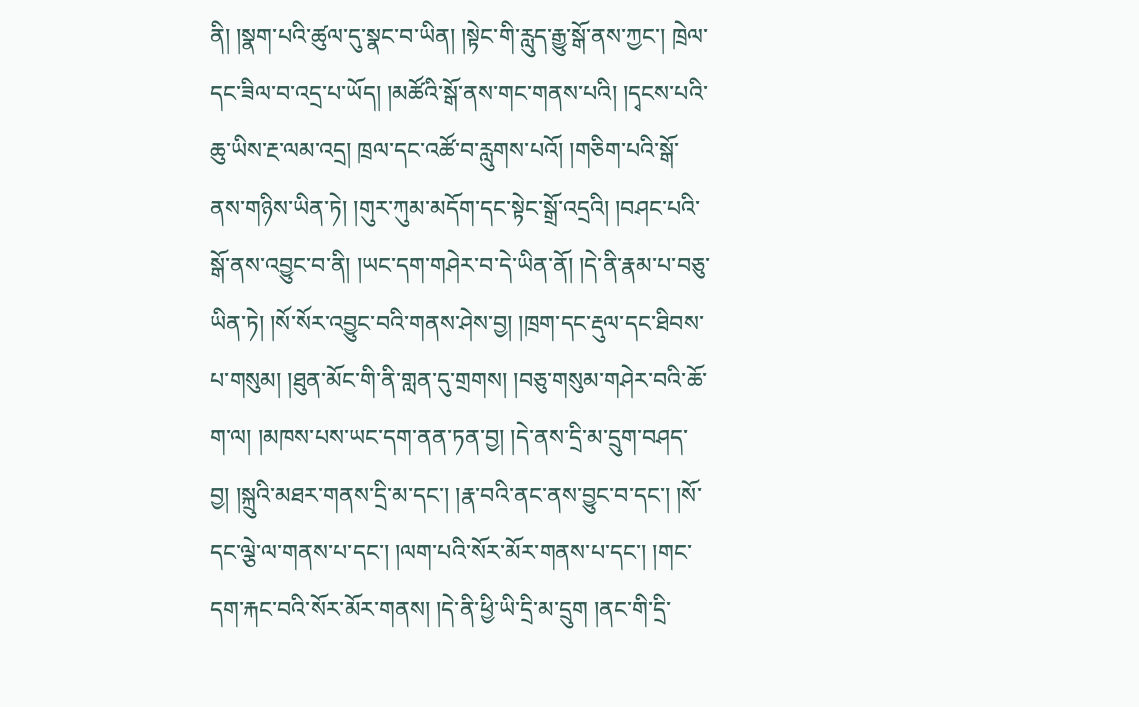ནི། །སྣག་པའི་ཚུལ་དུ་སྣང་བ་ཡིན། །སྟེང་གི་རླུད་རྒྱུ་སྒོ་ནས་ཀྱང་། ཁྲེལ་དང་ཟིལ་བ་འདྲ་པ་ཡོད། །མཚོའི་སྒོ་ནས་གང་གནས་པའི། །དྭངས་པའི་ཆུ་ཡིས་རྔ་ལམ་འདྲ། ཁྲལ་དང་འཚོ་བ་རླུགས་པའོ། །གཅིག་པའི་སྒོ་ནས་གཉིས་ཡིན་ཏེ། །གུར་ཀུམ་མདོག་དང་སྟེང་སྒྲོ་འདྲའི། །བཤང་པའི་སྒོ་ནས་འབྱུང་བ་ནི། །ཡང་དག་གཤེར་བ་དེ་ཡིན་ནོ། །དེ་ནི་རྣམ་པ་བཅུ་ཡིན་ཏེ། །སོ་སོར་འབྱུང་བའི་གནས་ཤེས་བྱ། །ཁྲག་དང་རྡུལ་དང་ཐིབས་པ་གསུམ། །ཐུན་མོང་གི་ནི་གླན་དུ་གྲགས། །བཅུ་གསུམ་གཤེར་བའི་ཆོ་ག་ལ། །མཁས་པས་ཡང་དག་ནན་ཏན་བྱ། །དེ་ནས་དྲི་མ་དྲུག་བཤད་བྱ། །སྐྲུའི་མཐར་གནས་དྲི་མ་དང་། །རྣ་བའི་ནང་ནས་བྱུང་བ་དང་། །སོ་དང་ལྕེ་ལ་གནས་པ་དང་། །ལག་པའི་སོར་མོར་གནས་པ་དང་། །གང་དག་རྐང་བའི་སོར་མོར་གནས། །དེ་ནི་ཕྱི་ཡི་དྲི་མ་དྲུག །ནང་གི་དྲི་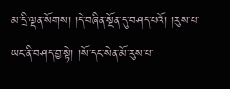མ་དྲི་ལྡན་སོགས། །དེ་བཞིན་སྔོན་དུ་བཤད་པའོ། །རུས་པ་ཡང་ནི་བཤད་བྱ་སྟེ། །སོ་དང་སེན་མོ་རུས་པ་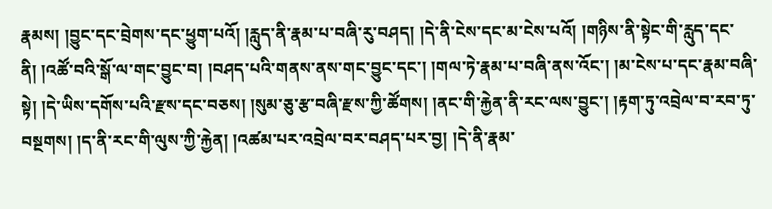རྣམས། །བྱུང་དང་བྲེགས་དང་ཕྱུག་པའོ། །རླུད་ནི་རྣམ་པ་བཞི་རུ་བཤད། །དེ་ནི་ངེས་དང་མ་ངེས་པའོ། །གཉིས་ནི་སྟེང་གི་རླུད་དང་ནི། །འཚོ་བའི་སྒོ་ལ་གང་བྱུང་བ། །བཤད་པའི་གནས་ནས་གང་བྱུང་དང་། །གལ་ཏེ་རྣམ་པ་བཞི་ནས་འོང་། །མ་ངེས་པ་དང་རྣམ་བཞི་སྟེ། །དེ་ཡིས་དགོས་པའི་རྫས་དང་བཅས། །སུམ་ཅུ་རྩ་བཞི་རྫས་ཀྱི་ཚོགས། །ནང་གི་རྐྱེན་ནི་རང་ལས་བྱུང་། །རྟག་ཏུ་འབྲེལ་བ་རབ་ཏུ་བསྔགས། །ད་ནི་རང་གི་ལུས་ཀྱི་རྐྱེན། །འཚམ་པར་འབྲེལ་བར་བཤད་པར་བྱ། །དེ་ནི་རྣམ་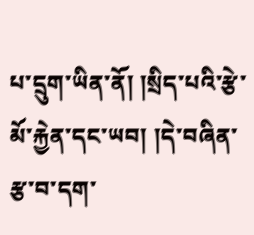པ་དྲུག་ཡིན་ནོ། །སྲིད་པའི་རྩེ་མོ་རྐྱེན་དང་ཡབ། །དེ་བཞིན་རྩ་བ་དག་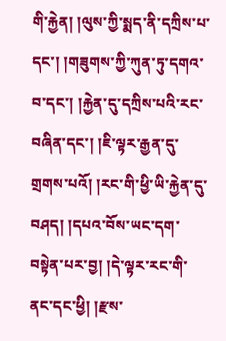གི་རྐྱེན། །ལུས་ཀྱི་སྨད་ནི་དཀྲིས་པ་དང་། །གཟུགས་ཀྱི་ཀུན་ཏུ་དགའ་བ་དང་། །རྐྱེན་དུ་དཀྲིས་པའི་རང་བཞིན་དང་། །ཇི་ལྟར་རྒྱན་དུ་གྲགས་པའོ། །རང་གི་ཕྱི་ཡི་རྐྱེན་དུ་བཤད། །དཔའ་བོས་ཡང་དག་བསྟེན་པར་བྱ། །དེ་ལྟར་རང་གི་ནང་དང་ཕྱི། །རྫས་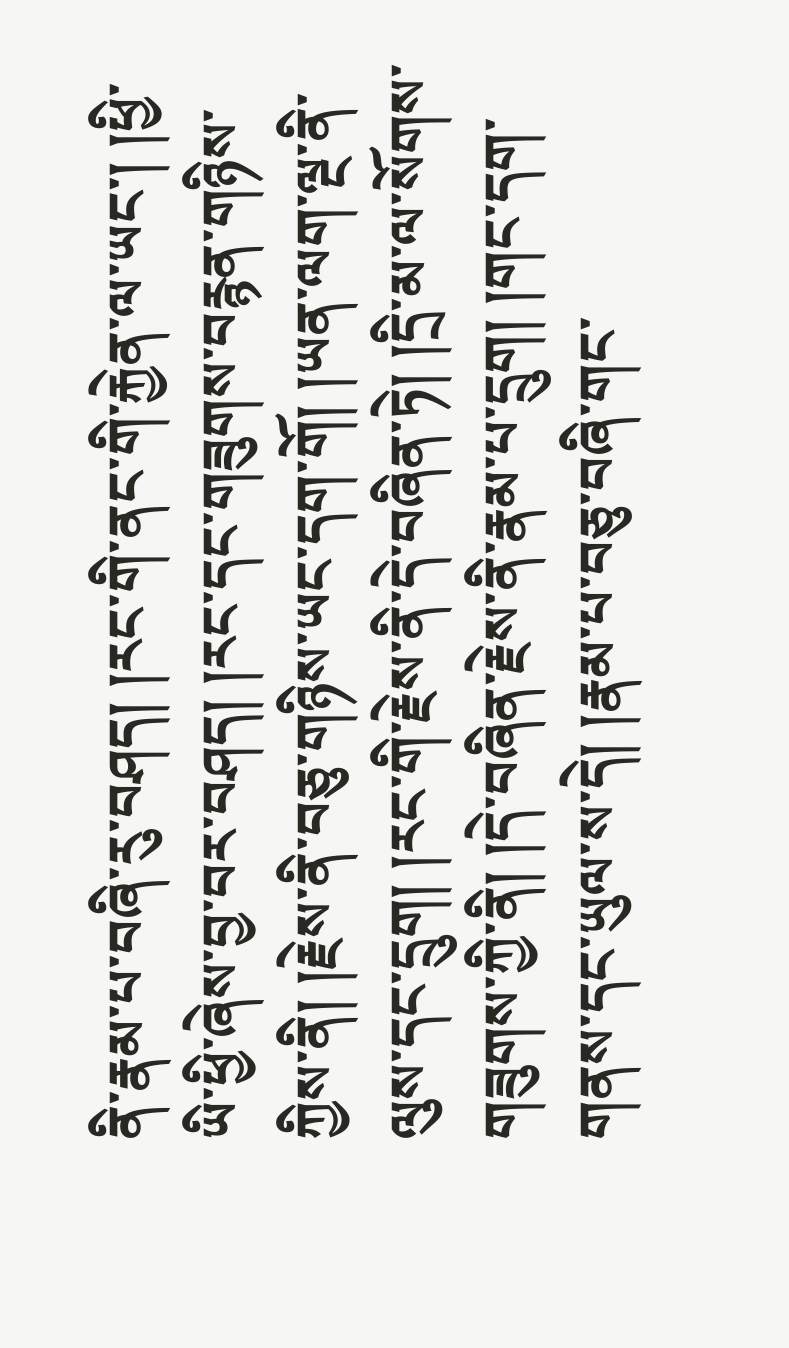ནི་རྣམ་པ་བཞི་རུ་བཤད། །རང་གི་ནང་གི་རྐྱེན་ལ་ཡང་། །ཕྱི་ཡི་ཕྱི་ཞེས་བྱ་བར་བཤད། །རང་དང་གཟུགས་བརྙན་གཉིས་ཀྱིས་ནི། །རྗེས་ནི་བཅུ་གཉིས་ཡང་དག་གོ། །ཡན་ལག་ལྔ་ནི་ལུས་དང་དྲུག། །རང་གི་རྗེས་ནི་དེ་བཞིན་ཏེ། །དྲི་མ་ལ་སོགས་གཟུགས་ཀྱི་ནི། །དེ་བཞིན་རྗེས་ནི་རྣམ་པ་དྲུག། །གང་དག་གནས་དང་ཡུལ་ས་དེ། །རྣམ་པ་བཅུ་བཞི་གང་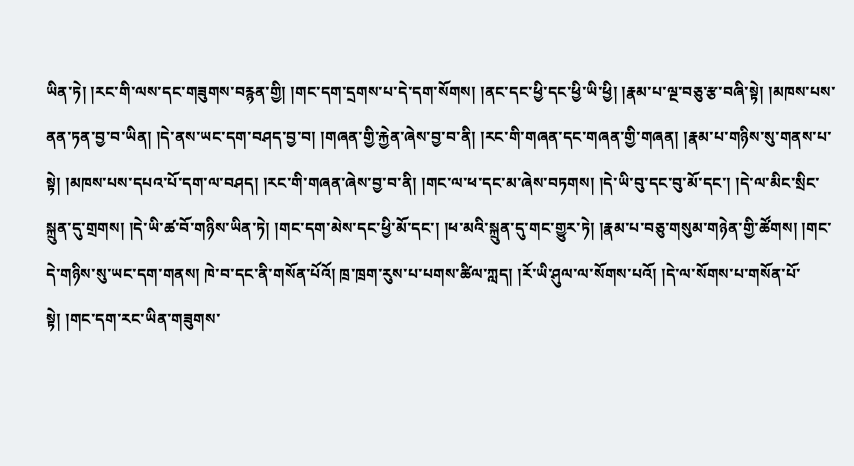ཡིན་ཏེ། །རང་གི་ལས་དང་གཟུགས་བརྙན་གྱི། །གང་དག་དྲགས་པ་དེ་དག་སོགས། །ནང་དང་ཕྱི་དང་ཕྱི་ཡི་ཕྱི། །རྣམ་པ་ལྔ་བཅུ་རྩ་བཞི་སྟེ། །མཁས་པས་ནན་ཏན་བྱ་བ་ཡིན། །དེ་ནས་ཡང་དག་བཤད་བྱ་བ། །གཞན་གྱི་རྐྱེན་ཞེས་བྱ་བ་ནི། །རང་གི་གཞན་དང་གཞན་གྱི་གཞན། །རྣམ་པ་གཉིས་སུ་གནས་པ་སྟེ། །མཁས་པས་དཔའ་པོ་དག་ལ་བཤད། །རང་གི་གཞན་ཞེས་བྱ་བ་ནི། །གང་ལ་ཕ་དང་མ་ཞེས་བཏགས། །དེ་ཡི་བུ་དང་བུ་མོ་དང་། །དེ་ལ་མིང་སྲིང་སྐྲུན་དུ་གྲགས། །དེ་ཡི་ཚ་བོ་གཉིས་ཡིན་ཏེ། །གང་དག་མེས་དང་ཕྱི་མོ་དང་། །ཕ་མའི་སྐྲུན་དུ་གང་གྱུར་ཏེ། །རྣམ་པ་བཅུ་གསུམ་གཉེན་གྱི་ཚོགས། །གང་དེ་གཉིས་སུ་ཡང་དག་གནས། ཁེ་བ་དང་ནི་གསོན་པོའོ། ཁྲ་ཁྲག་རུས་པ་པགས་ཚིལ་ཀླད། །རོ་ཡི་ཤུལ་ལ་སོགས་པའོ། །དེ་ལ་སོགས་པ་གསོན་པོ་སྟེ། །གང་དག་རང་ཡིན་གཟུགས་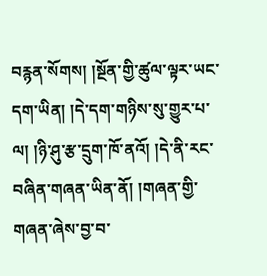བརྙན་སོགས། །སྔོན་གྱི་ཚུལ་ལྟར་ཡང་དག་ཡིན། །དེ་དག་གཉིས་སུ་གྱུར་པ་ལ། །ཉི་ཤུ་རྩ་དྲུག་ཁོ་ནའོ། །དེ་ནི་རང་བཞིན་གཞན་ཡིན་ནོ། །གཞན་གྱི་གཞན་ཞེས་བྱ་བ་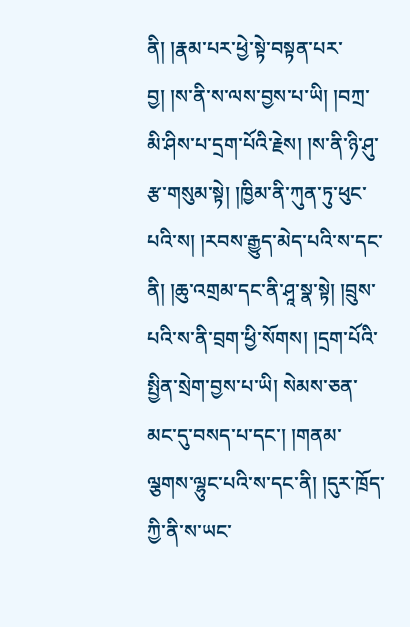ནི། །རྣམ་པར་ཕྱེ་སྟེ་བསྟན་པར་བྱ། །ས་ནི་ས་ལས་བྱས་པ་ཡི། །བཀྲ་མི་ཤིས་པ་དྲག་པོའི་རྗེས། །ས་ནི་ཉི་ཤུ་རྩ་གསུམ་སྟེ། །ཁྱིམ་ནི་ཀུན་ཏུ་ཕུང་པའི་ས། །རབས་རྒྱུད་མེད་པའི་ས་དང་ནི། །ཆུ་འགྲམ་དང་ནི་ཤཱ་སྣ་སྟེ། །བྲུས་པའི་ས་ནི་བྲག་ཕྱི་སོགས། །དྲག་པོའི་སྤྱིན་སྲེག་བྱས་པ་ཡི། སེམས་ཅན་མང་དུ་བསད་པ་དང་། །གནམ་ལྕགས་ལྷུང་པའི་ས་དང་ནི། །དུར་ཁྲོད་ཀྱི་ནི་ས་ཡང་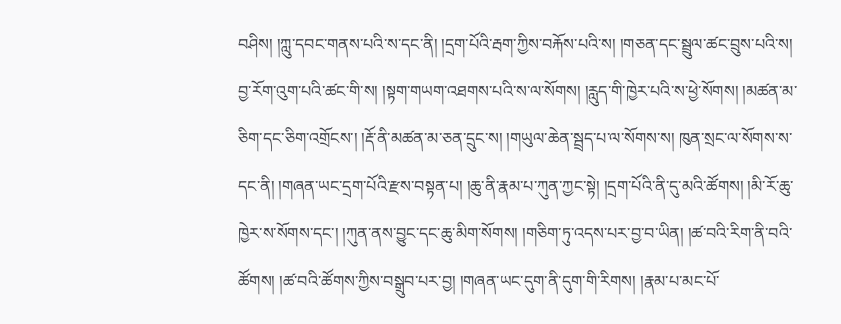བཤིས། །ཀླུ་དབང་གནས་པའི་ས་དང་ནི། །དྲག་པོའི་རྦག་ཀྱིས་བརྐོས་པའི་ས། །གཅན་དང་སྦྲུལ་ཚང་བྲུས་པའི་ས། བྱ་རོག་འུག་པའི་ཚང་གི་ས། །སྟག་གཡག་འཐགས་པའི་ས་ལ་སོགས། །རླུད་གི་ཁྱེར་པའི་ས་ཕྱེ་སོགས། །མཚན་མ་ཅིག་དང་ཅིག་འགྲོངས་། །རྡོ་ནི་མཚན་མ་ཅན་དྲུང་ས། །གཡུལ་ཆེན་སྦྲད་པ་ལ་སོགས་ས། ཁུན་སྲང་ལ་སོགས་ས་དང་ནི། །གཞན་ཡང་དྲག་པོའི་རྫས་བསྟན་པ། །ཆུ་ནི་རྣམ་པ་ཀུན་ཀྱང་སྟེ། །དྲག་པོའི་ནི་དུ་མའི་ཚོགས། །མི་རོ་ཆུ་ཁྱེར་ས་སོགས་དང་། །ཀུན་ནས་བྱུང་དང་ཆུ་མིག་སོགས། །གཅིག་ཏུ་འདས་པར་བྱ་བ་ཡིན། །ཚ་བའི་རིག་ནི་བའི་ཚོགས། །ཚ་བའི་ཚོགས་ཀྱིས་བསྒྲུབ་པར་བྱ། །གཞན་ཡང་དུག་ནི་དུག་གི་རིགས། །རྣམ་པ་མང་པོ་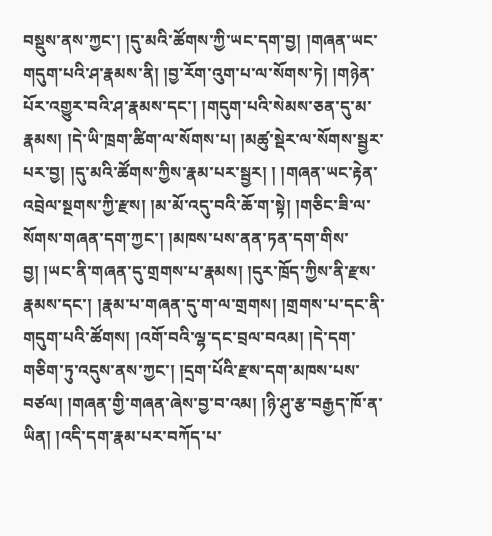བསྡུས་ནས་ཀྱང་། །དུ་མའི་ཚོགས་ཀྱི་ཡང་དག་བྱ། །གཞན་ཡང་གདུག་པའི་ཤ་རྣམས་ནི། །བྱ་རོག་འུག་པ་ལ་སོགས་ཏེ། །གཉེན་པོར་འགྱུར་བའི་ཤ་རྣམས་དང་། །གདུག་པའི་སེམས་ཅན་དུ་མ་རྣམས། །དེ་ཡི་ཁྲག་ཚིག་ལ་སོགས་པ། །མཚུ་སྡེར་ལ་སོགས་སྦྱར་པར་བྱ། །དུ་མའི་ཚོགས་ཀྱིས་རྣམ་པར་སྦྱར། ། །གཞན་ཡང་རྟེན་འབྲེལ་སྔགས་ཀྱི་རྫས། །མ་མོ་འདུ་བའི་ཆོ་ག་སྟེ། །གཅིང་ཟི་ལ་སོགས་གཞན་དག་ཀྱང་། །མཁས་པས་ནན་ཏན་དག་གིས་བྱ། །ཡང་ནི་གཞན་དུ་གྲགས་པ་རྣམས། །དུར་ཁྲོད་ཀྱིས་ནི་རྫས་རྣམས་དང་། །རྣམ་པ་གཞན་དུ་ག་ལ་གྲགས། །གྲགས་པ་དང་ནི་གདུག་པའི་ཚོགས། །འགོ་བའི་ལྷ་དང་བྲལ་བའམ། །དེ་དག་གཅིག་ཏུ་འདུས་ནས་ཀྱང་། །དྲག་པོའི་རྫས་དག་མཁས་པས་བཙལ། །གཞན་གྱི་གཞན་ཞེས་བྱ་བ་འམ། །ཉི་ཤུ་རྩ་བརྒྱད་ཁོ་ན་ཡིན། །འདི་དག་རྣམ་པར་བཀོད་པ་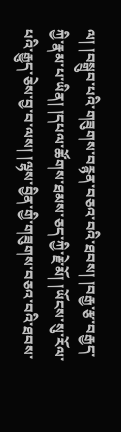ལ། །བསྒྲུབ་པའི་གཟུགས་བརྙན་བཅའ་བའི་ཐབས། །བརྒྱ་རྩ་བརྒྱད་ཀྱི་རྣམ་པ་ཡིན། །དཔལ་ཚོགས་ཐམས་ཅད་ཀྱི་རྗེ་མོ། །ཡོངས་སུ་རོལ་པའི་རྒྱུད་ཅེས་བྱ་བ་ལས། །ལྷས་བྱིན་གྱི་གཟུགས་བཅའ་བའི་ཐབས་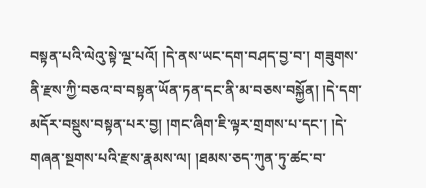བསྟན་པའི་ལེའུ་སྟེ་ལྔ་པའོ། །དེ་ནས་ཡང་དག་བཤད་བྱ་བ་། གཟུགས་ནི་རྫས་ཀྱི་བཅའ་བ་བསྟན་ཡོན་ཏན་དང་ནི་མ་བཅས་བསྐྱོན། །དེ་དག་མདོར་བསྡུས་བསྟན་པར་བྱ། །གང་ཞིག་ཇི་ལྟར་གྲགས་པ་དང་། །དེ་གཞན་སྔགས་པའི་རྫས་རྣམས་ལ། །ཐམས་ཅད་ཀུན་ཏུ་ཚང་བ་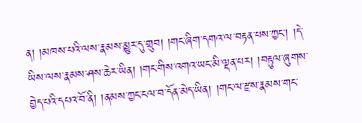ན། །མཁས་པའི་ལས་རྣམས་མྱུར་དུ་གྲུབ། །གང་ཞིག་དགའ་ལ་བརྟན་པས་ཀྱང་། །དེ་ཡིས་ལས་རྣམས་ཤས་ཆེར་ཡིན། །གང་གིས་འགའ་ཡང་མི་ལྡན་པར། །བརྟུལ་ཞུགས་བྱེད་པའི་དཔའ་བོ་ནི། །ནམས་ཀྱང་ངལ་བ་དོན་མེད་ཡིན། །གང་ལ་རྫས་རྣམས་གང་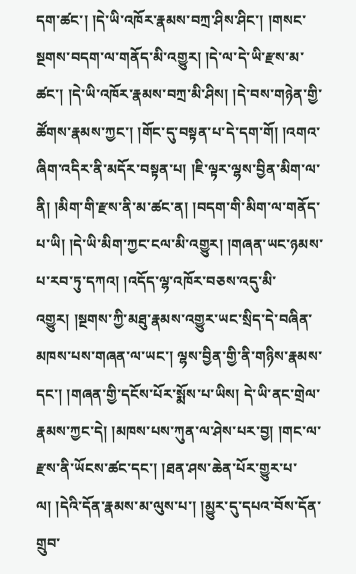དག་ཚང་། །དེ་ཡི་འཁོར་རྣམས་བཀྲ་ཤིས་ཤིང་། །གསང་སྔགས་བདག་ལ་གནོད་མི་འགྱུར། །དེ་ལ་དེ་ཡི་རྫས་མ་ཚང་། །དེ་ཡི་འཁོར་རྣམས་བཀྲ་མི་ཤིས། །དེ་བས་གཉེན་གྱི་ཚོགས་རྣམས་ཀྱང་། །གོང་དུ་བསྟན་པ་དེ་དག་གོ། །འགའ་ཞིག་འདིར་ནི་མདོར་བསྟན་པ། །ཇི་ལྟར་ལྷས་བྱིན་མིག་ལ་ནི། །མིག་གི་རྫས་ནི་མ་ཚང་ན། །བདག་གི་མིག་ལ་གནོད་པ་ཡི། །དེ་ཡི་མིག་ཀྱང་ངལ་མི་འགྱུར། །གཞན་ཡང་ཉམས་པ་རབ་ཏུ་དཀའ། །འདོད་ལྷ་འཁོར་བཅས་འདུ་མི་འགྱུར། །སྔགས་ཀྱི་མཐུ་རྣམས་འགྱུར་ཡང་སྲིད་དེ་བཞིན་མཁས་པས་གཞན་ལ་ཡང་། ལྷས་བྱིན་གྱི་ནི་གཉིས་རྣམས་དང་། །གཞན་གྱི་དངོས་པོར་སྨོས་པ་ཡིས། དེ་ཡི་ནང་གྲེལ་རྣམས་ཀྱང་དེ། །མཁས་པས་ཀུན་ལ་ཤེས་པར་བྱ། །གང་ལ་རྫས་ནི་ཡོངས་ཚང་དང་། །ཐན་ཤས་ཆེན་པོར་གྱུར་པ་ལ། །དེའི་དོན་རྣམས་མ་ལུས་པ་། །མྱུར་དུ་དཔའ་བོས་དོན་གྲུབ་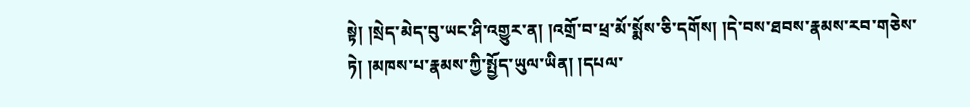སྟེ། །སྲེད་མེད་བུ་ཡང་ཤི་འགྱུར་ན། །འགྲོ་བ་ཕྲ་མོ་སྨོས་ཅི་དགོས། །དེ་བས་ཐབས་རྣམས་རབ་གཅེས་ཏེ། །མཁས་པ་རྣམས་ཀྱི་སྤྱོད་ཡུལ་ཡིན། །དཔལ་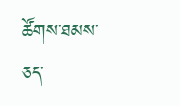ཚོགས་ཐམས་ཅད་